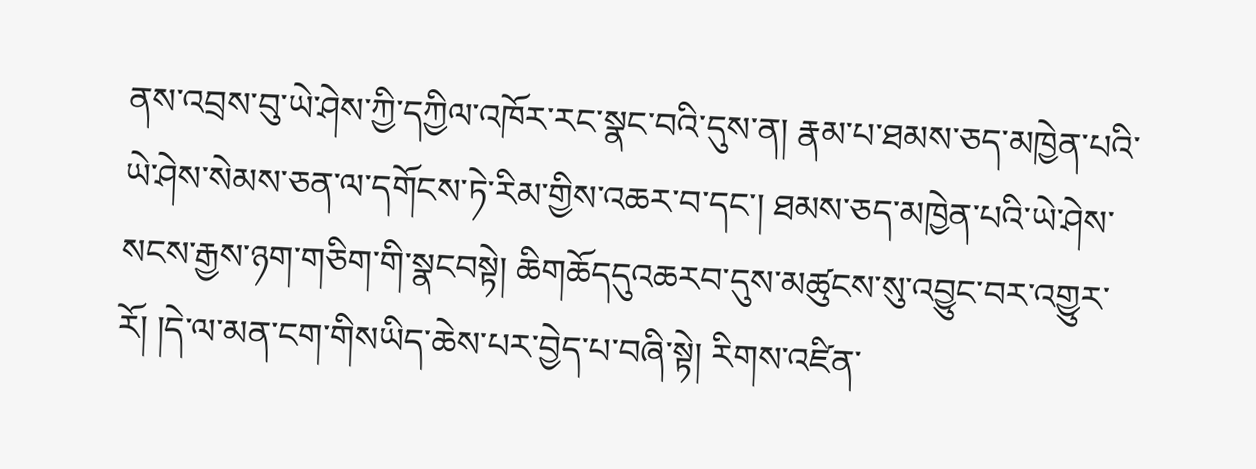ནས་འབྲས་བུ་ཡེ་ཤེས་ཀྱི་དཀྱིལ་འཁོར་རང་སྣང་བའི་དུས་ན། རྣམ་པ་ཐམས་ཅད་མཁྱེན་པའི་ཡེ་ཤེས་སེམས་ཅན་ལ་དགོངས་ཏེ་རིམ་གྱིས་འཆར་བ་དང་། ཐམས་ཅད་མཁྱེན་པའི་ཡེ་ཤེས་སངས་རྒྱས་ཉག་གཅིག་གི་སྣངབསྟེ། ཆིགཆོདདུའཆརབ་དུས་མཚུངས་སུ་འབྱུང་བར་འགྱུར་རོ། །དེ་ལ་མན་ངག་གིསཡིད་ཆེས་པར་བྱེད་པ་བཞི་སྟེ། རིགས་འཛིན་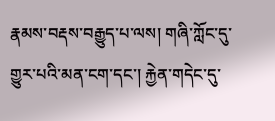རྣམས་བརྡས་བརྒྱུད་པ་ལས། གཞི་ཀློང་དུ་གྱུར་པའི་མན་ངག་དང་། རྐྱེན་གདེང་དུ་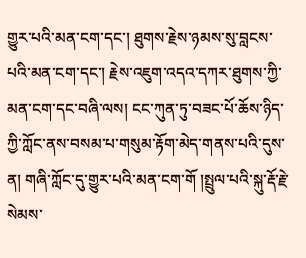གྱུར་པའི་མན་ངག་དང་། ཐུགས་རྗེས་ཉམས་སུ་བླངས་པའི་མན་ངག་དང་། རྗེས་འཇུག་འདའ་དཀར་ཐུགས་ཀྱི་མན་ངག་དང་བཞི་ལས། ངང་ཀུན་ཏུ་བཟང་པོ་ཆོས་ཉིད་ཀྱི་ཀློང་ནས་བསམ་པ་གསུམ་རྟོག་མེད་གནས་པའི་དུས་ན། གཞི་ཀློང་དུ་གྱུར་པའི་མན་ངག་གོ །སྤྲུལ་པའི་སྐུ་རྡོ་རྗེ་སེམས་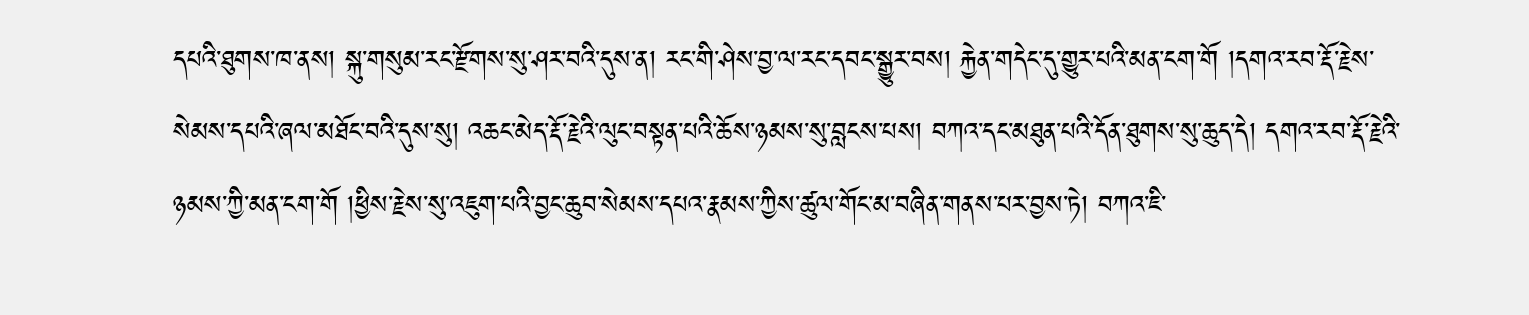དཔའི་ཐུགས་ཁ་ནས། སྐུ་གསུམ་རང་རྫོགས་སུ་ཤར་བའི་དུས་ན། རང་གི་ཤེས་བྱ་ལ་རང་དབང་སྒྱུར་བས། རྐྱེན་གདེང་དུ་གྱུར་པའི་མན་ངག་གོ །དགའ་རབ་རྡོ་རྗེས་སེམས་དཔའི་ཞལ་མཐོང་བའི་དུས་སུ། འཆང་མེད་རྡོ་རྗེའི་ལུང་བསྟན་པའི་ཆོས་ཉམས་སུ་བླངས་པས། བཀའ་དང་མཐུན་པའི་དོན་ཐུགས་སུ་ཆུད་དེ། དགའ་རབ་རྡོ་རྗེའི་ཉམས་ཀྱི་མན་ངག་གོ །ཕྱིས་རྗེས་སུ་འཇུག་པའི་བྱང་ཆུབ་སེམས་དཔའ་རྣམས་ཀྱིས་ཚུལ་གོང་མ་བཞིན་གནས་པར་བྱས་ཏེ། བཀའ་ཇི་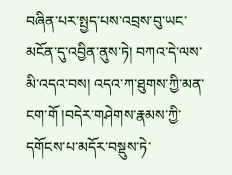བཞིན་པར་སྤྱད་པས་འབྲས་བུ་ཡང་མངོན་དུ་འབྱིན་ནུས་ཏེ། བཀའ་དེ་ལས་མི་འདའ་བས། འདའ་ཀ་ཐུགས་ཀྱི་མན་ངག་གོ །བདེར་གཤེགས་རྣམས་ཀྱི་དགོངས་པ་མདོར་བསྡུས་ཏེ་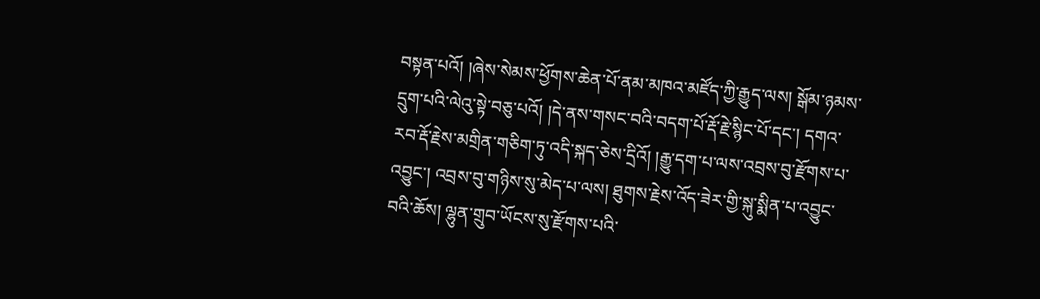བསྟན་པའོ། །ཞེས་སེམས་ཕྱོགས་ཆེན་པོ་ནམ་མཁའ་མཛོད་ཀྱི་རྒྱུད་ལས། སྒོམ་ཉམས་དྲུག་པའི་ལེའུ་སྟེ་བཅུ་པའོ། །དེ་ནས་གསང་བའི་བདག་པོ་རྡོ་རྗེ་སྙིང་པོ་དང་། དགའ་རབ་རྡོ་རྗེས་མགྲིན་གཅིག་ཏུ་འདི་སྐད་ཅེས་དྲིའོ། །རྒྱུ་དག་པ་ལས་འབྲས་བུ་རྫོགས་པ་འབྱུང་། འབྲས་བུ་གཉིས་སུ་མེད་པ་ལས། ཐུགས་རྗེས་འོད་ཟེར་གྱི་སྐུ་སྨིན་པ་འབྱུང་བའི་ཆོས། ལྷུན་གྲུབ་ཡོངས་སུ་རྫོགས་པའི་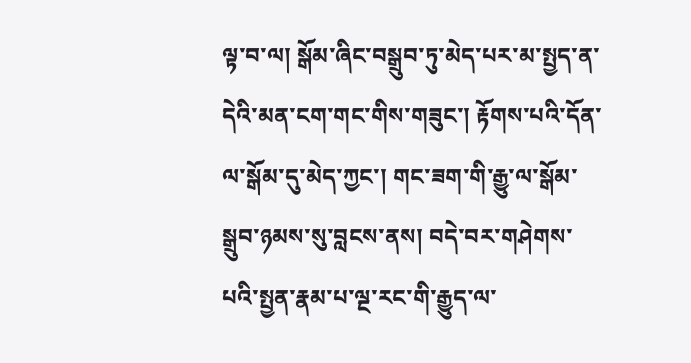ལྟ་བ་ལ། སྒོམ་ཞིང་བསྒྲུབ་ཏུ་མེད་པར་མ་སྤྱད་ན་དེའི་མན་ངག་གང་གིས་གཟུང་། རྟོགས་པའི་དོན་ལ་སྒོམ་དུ་མེད་ཀྱང་། གང་ཟག་གི་རྒྱུ་ལ་སྒོམ་སྒྲུབ་ཉམས་སུ་བླངས་ནས། བདེ་བར་གཤེགས་པའི་སྤྱན་རྣམ་པ་ལྔ་རང་གི་རྒྱུད་ལ་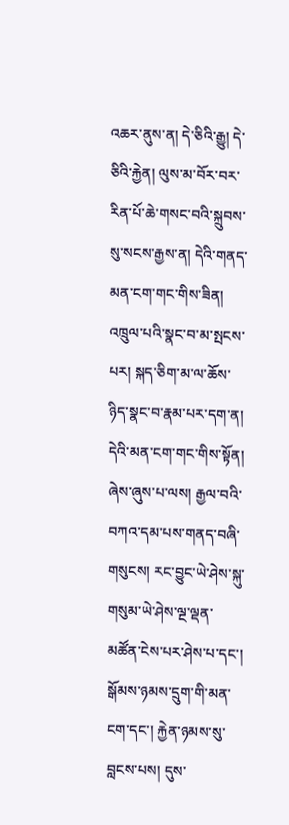འཆར་ནུས་ན། དེ་ཅིའི་རྒྱུ། དེ་ཅིའི་རྐྱེན། ལུས་མ་བོར་བར་རིན་པོ་ཆེ་གསང་བའི་སྐྲུབས་སུ་སངས་རྒྱས་ན། དེའི་གནད་མན་ངག་གང་གིས་ཟིན། འཁྲུལ་པའི་སྣང་བ་མ་སྤངས་པར། སྐད་ཅིག་མ་ལ་ཆོས་ཉིད་སྣང་བ་རྣམ་པར་དག་ན། དེའི་མན་ངག་གང་གིས་སྟོན། ཞེས་ཞུས་པ་ལས། རྒྱལ་བའི་བཀའ་དམ་པས་གནད་བཞི་གསུངས། རང་བྱུང་ཡེ་ཤེས་སྐུ་གསུམ་ཡེ་ཤེས་ལྔ་ལྡན་མཚོན་ངེས་པར་ཤེས་པ་དང་། སྒོམས་ཉམས་དྲུག་གི་མན་ངག་དང་། རྐྱེན་ཉམས་སུ་བླངས་པས། དུས་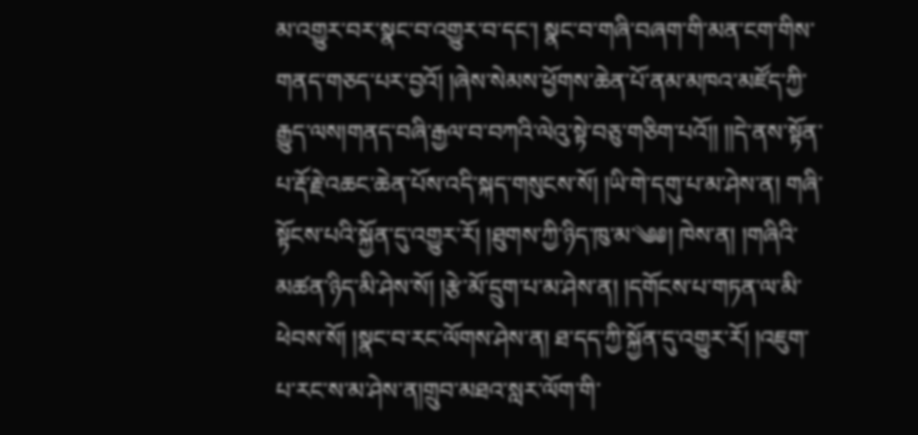མ་འགྱུར་བར་སྣང་བ་འགྱུར་བ་དང་། སྣང་བ་གཞི་བཞག་གི་མན་ངག་གིས་གནད་གཅད་པར་བྱའོ། །ཞེས་སེམས་ཕྱོགས་ཆེན་པོ་ནམ་མཁའ་མཛོད་ཀྱི་རྒྱུད་ལས།གནད་བཞི་རྒྱལ་བ་བཀའི་ལེའུ་སྟེ་བཅུ་གཅིག་པའོ།། །།དེ་ནས་སྟོན་པ་རྡོ་རྗེ་འཆང་ཆེན་པོས་འདི་སྐད་གསུངས་སོ། །ཡི་གེ་དགུ་པ་མ་ཤེས་ན། གཞི་སྟོངས་པའི་སྐྱོན་དུ་འགྱུར་རོ། །ཐུགས་ཀྱི་ཉིད་ཁུ་མ་༄༅། ཁེས་ན། །གཞིའི་མཚན་ཉིད་མི་ཤེས་སོ། །རྩེ་མོ་དྲུག་པ་མ་ཤེས་ན། །དགོངས་པ་གཏན་ལ་མི་ཕེབས་སོ། །སྣང་བ་རང་ལོགས་ཤེས་ན། ཐ་དད་ཀྱི་སྐྱོན་དུ་འགྱུར་རོ། །འཇུག་པ་རང་ས་མ་ཤེས་ན།གྲུབ་མཐའ་སླར་ལོག་གི་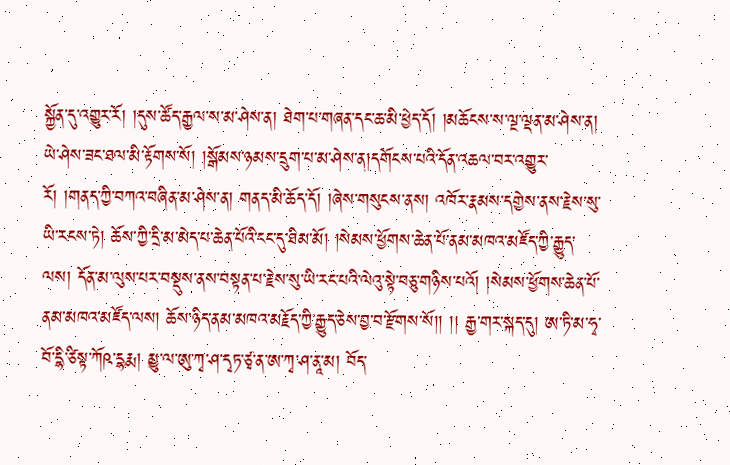སྐྱོན་དུ་འགྱུར་རོ། །དུས་ཚོད་རྒྱལ་ས་མ་ཤེས་ན། ཐེག་པ་གཞན་དང་ཆ་མི་ཕྱེད་དོ། །མཆོངས་ས་ལྔ་ལྡན་མ་ཤེས་ན། ཡེ་ཤེས་ཟང་ཐལ་མི་རྟོགས་སོ། །སྒོམས་ཉམས་དྲུག་པ་མ་ཤེས་ན།དགོངས་པའི་དོན་འཆལ་བར་འགྱུར་རོ། །གནད་ཀྱི་བཀའ་བཞིན་མ་ཤེས་ན། གནད་མི་ཆོད་དོ། །ཞེས་གསུངས་ནས། འཁོར་རྣམས་དགྱེས་ནས་རྗེས་སུ་ཡི་རངས་ཏེ། ཆོས་ཀྱི་དྲི་མ་མེད་པ་ཆེན་པོའི་ངང་དུ་ཐིམ་མོ། །སེམས་ཕྱོགས་ཆེན་པོ་ནམ་མཁའ་མཛོད་ཀྱི་རྒྱུད་ལས། དོན་མ་ལུས་པར་བསྡུས་ནས་བསྟན་པ་རྗེས་སུ་ཡི་རང་པའི་ལེའུ་སྟེ་བཅུ་གཉིས་པའོ། །སེམས་ཕྱོགས་ཆེན་པོ་ནམ་མཁའ་མཛོད་ལས། ཆོས་ཉིད་ནམ་མཁའ་མརྗོད་ཀྱི་རྒྱུད་ཅེས་བྱ་བ་རྫོགས་སོ།། །། རྒྱ་གར་སྐད་དུ། ཨ་ཏི་མ་ཧྭ་བོ་དྷི་ཙིསྟ་ཀོཥ་དྷརྨ། མྱུ་ལ་ཨུ་ཀྭ་ཤ་དྭཏ་ཙྭ་ན་ཨ་ཀྭ་ཤ་ནཱ་མ། བོད་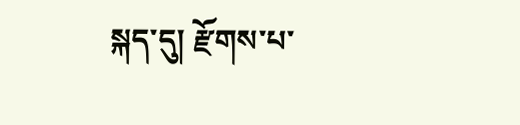སྐད་དུ། རྫོགས་པ་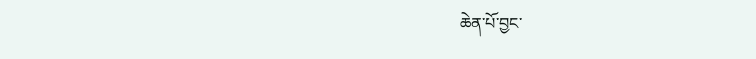ཆེན་པོ་བྱང་